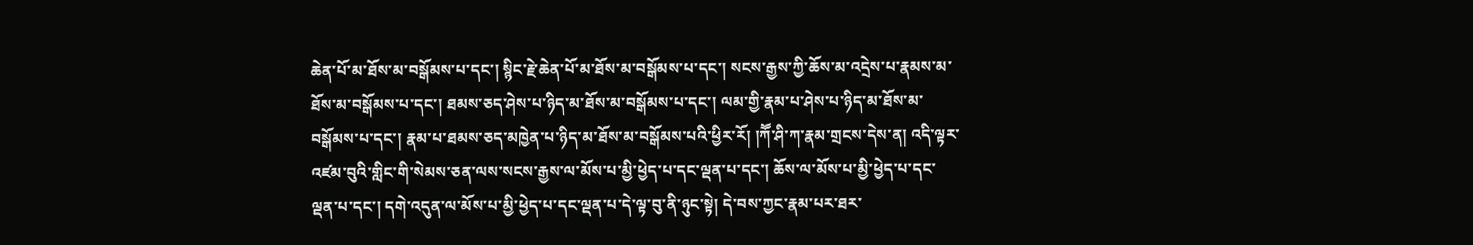ཆེན་པོ་མ་ཐོས་མ་བསྒོམས་པ་དང་། སྙིང་རྗེ་ཆེན་པོ་མ་ཐོས་མ་བསྒོམས་པ་དང་། སངས་རྒྱས་ཀྱི་ཆོས་མ་འདྲེས་པ་རྣམས་མ་ཐོས་མ་བསྒོམས་པ་དང་། ཐམས་ཅད་ཤེས་པ་ཉིད་མ་ཐོས་མ་བསྒོམས་པ་དང་། ལམ་གྱི་རྣམ་པ་ཤེས་པ་ཉིད་མ་ཐོས་མ་བསྒོམས་པ་དང་། རྣམ་པ་ཐམས་ཅད་མཁྱེན་པ་ཉིད་མ་ཐོས་མ་བསྒོམས་པའི་ཕྱིར་རོ། །ཀཽ་ཤི་ཀ་རྣམ་གྲངས་དེས་ན། འདི་ལྟར་འཛམ་བུའི་གླིང་གི་སེམས་ཅན་ལས་སངས་རྒྱས་ལ་མོས་པ་མྱི་ཕྱེད་པ་དང་ལྡན་པ་དང་། ཆོས་ལ་མོས་པ་མྱི་ཕྱེད་པ་དང་ལྡན་པ་དང་། དགེ་འདུན་ལ་མོས་པ་མྱི་ཕྱེད་པ་དང་ལྡན་པ་དེ་ལྟ་བུ་ནི་ཉུང་སྟེ། དེ་བས་ཀྱང་རྣམ་པར་ཐར་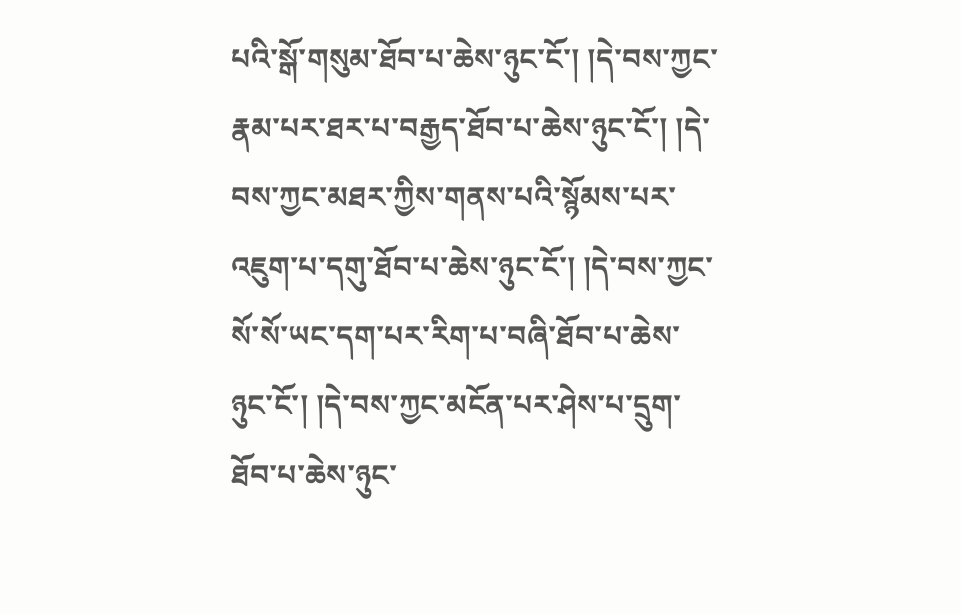པའི་སྒོ་གསུམ་ཐོབ་པ་ཆེས་ཉུང་ངོ་། །དེ་བས་ཀྱང་རྣམ་པར་ཐར་པ་བརྒྱད་ཐོབ་པ་ཆེས་ཉུང་ངོ་། །དེ་བས་ཀྱང་མཐར་ཀྱིས་གནས་པའི་སྙོམས་པར་འཇུག་པ་དགུ་ཐོབ་པ་ཆེས་ཉུང་ངོ་། །དེ་བས་ཀྱང་སོ་སོ་ཡང་དག་པར་རིག་པ་བཞི་ཐོབ་པ་ཆེས་ཉུང་ངོ་། །དེ་བས་ཀྱང་མངོན་པར་ཤེས་པ་དྲུག་ཐོབ་པ་ཆེས་ཉུང་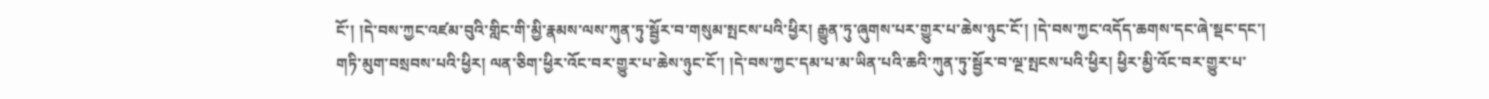ངོ་། །དེ་བས་ཀྱང་འཛམ་བུའི་གླིང་གི་མྱི་རྣམས་ལས་ཀུན་ཏུ་སྦྱོར་བ་གསུམ་སྤངས་པའི་ཕྱིར། རྒྱུན་ཏུ་ཞུགས་པར་གྱུར་པ་ཆེས་ཉུང་ངོ་། །དེ་བས་ཀྱང་འདོད་ཆགས་དང་ཞེ་སྡང་དང་། གཏི་མུག་བསྲབས་པའི་ཕྱིར། ལན་ཅིག་ཕྱིར་འོང་བར་གྱུར་པ་ཆེས་ཉུང་ངོ་། །དེ་བས་ཀྱང་དམ་པ་མ་ཡིན་པའི་ཆའི་ཀུན་ཏུ་སྦྱོར་བ་ལྔ་སྤངས་པའི་ཕྱིར། ཕྱིར་མྱི་འོང་བར་གྱུར་པ་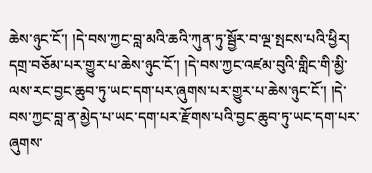ཆེས་ཉུང་ངོ་། །དེ་བས་ཀྱང་བླ་མའི་ཆའི་ཀུན་ཏུ་སྦྱོར་བ་ལྔ་སྤངས་པའི་ཕྱིར། དགྲ་བཅོམ་པར་གྱུར་པ་ཆེས་ཉུང་ངོ་། །དེ་བས་ཀྱང་འཛམ་བུའི་གླིང་གི་མྱི་ལས་རང་བྱང་ཆུབ་ཏུ་ཡང་དག་པར་ཞུགས་པར་གྱུར་པ་ཆེས་ཉུང་ངོ་། །དེ་བས་ཀྱང་བླ་ན་མྱེད་པ་ཡང་དག་པར་རྫོགས་པའི་བྱང་ཆུབ་ཏུ་ཡང་དག་པར་ཞུགས་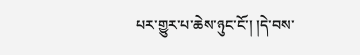པར་གྱུར་པ་ཆེས་ཉུང་ངོ་། །དེ་བས་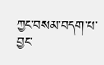ཀྱང་བསམ་བདག་པ་བྱང་